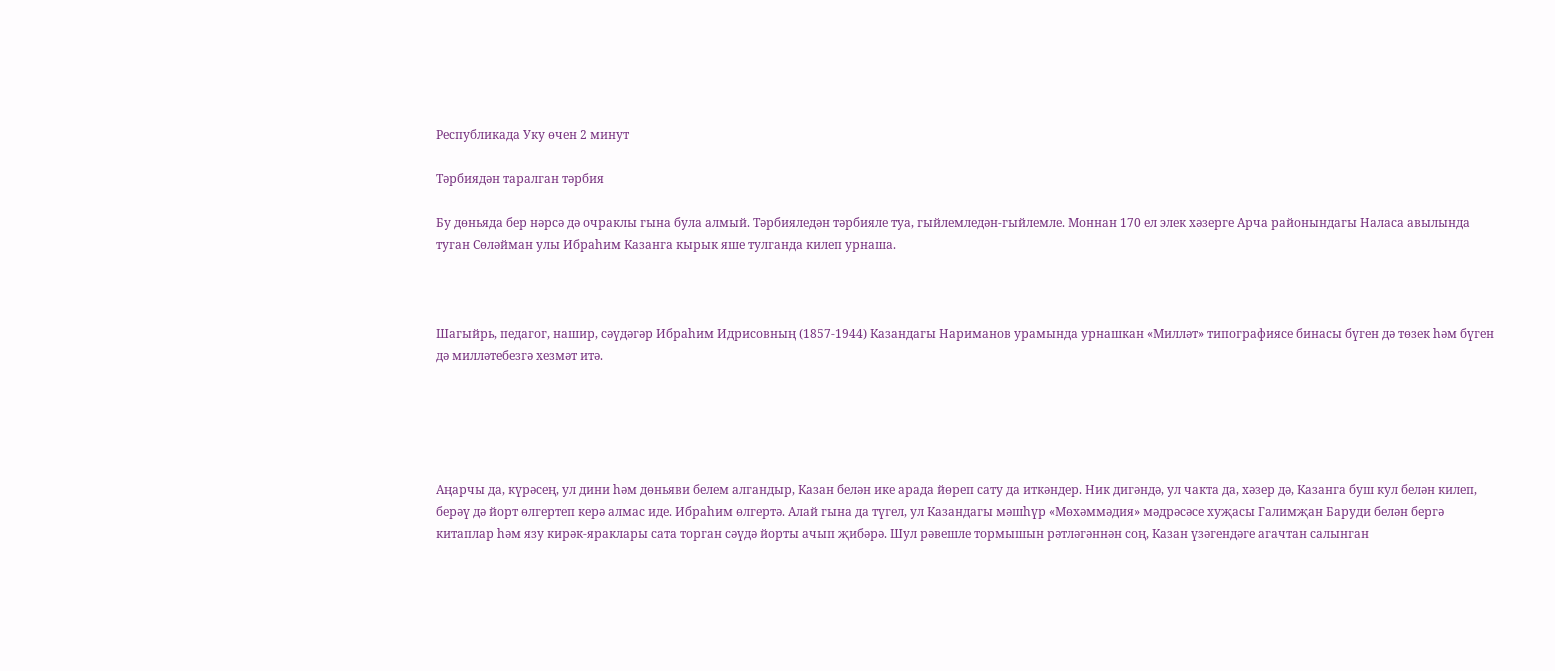Республикада Уку өчен 2 минут

Тәрбиядән таралган тәрбия

Бу дөньяда бер нәрсә дә очраклы гына була алмый. Тәрбияледән тәрбияле туа, гыйлемледән-гыйлемле. Моннан 170 ел элек хәзерге Арча районындагы Наласа авылында туган Сөләйман улы Ибраһим Казанга кырык яше тулганда килеп урнаша.



Шагыйрь, педагог, нашир, сәүдәгәр Ибраһим Идрисовның (1857-1944) Казандагы Нариманов урамында урнашкан «Милләт» типографиясе бинасы бүген дә төзек һәм бүген дә милләтебезгә хезмәт итә.





Аңарчы да, күрәсең, ул дини һәм дөньяви белем алгандыр, Казан белән ике арада йөреп сату да иткәндер. Ник дигәндә, ул чакта да, хәзер дә, Казанга буш кул белән килеп, берәү дә йорт өлгертеп керә алмас иде. Ибраһим өлгертә. Алай гына да түгел, ул Казандагы мәшһүр «Мөхәммәдия» мәдрәсәсе хуҗасы Галимҗан Баруди белән бергә китаплар һәм язу кирәк-яраклары сата торган сәүдә йорты ачып җибәрә. Шул рәвешле тормышын рәтләгәннән соң, Казан үзәгендәге агачтан салынган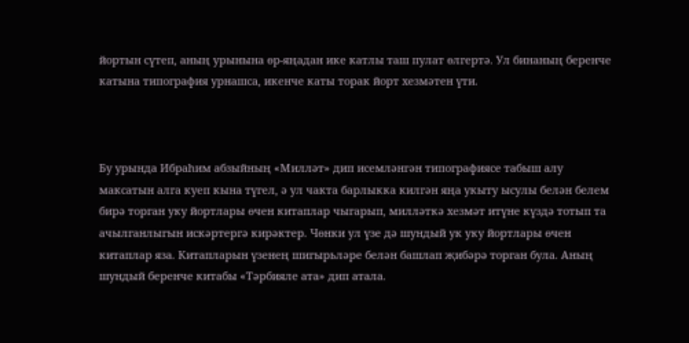йортын сүтеп, аның урынына өр-яңадан ике катлы таш пулат өлгертә. Ул бинаның беренче катына типография урнашса, икенче каты торак йорт хезмәтен үти.



Бу урында Ибраһим абзыйның «Милләт» дип исемләнгән типографиясе табыш алу максатын алга куеп кына түгел, ә ул чакта барлыкка килгән яңа укыту ысулы белән белем бирә торган уку йортлары өчен китаплар чыгарып, милләткә хезмәт итүне күздә тотып та ачылганлыгын искәртергә кирәктер. Чөнки ул үзе дә шундый ук уку йортлары өчен китаплар яза. Китапларын үзенең шигырьләре белән башлап җибәрә торган була. Аның шундый беренче китабы «Тәрбияле ата» дип атала.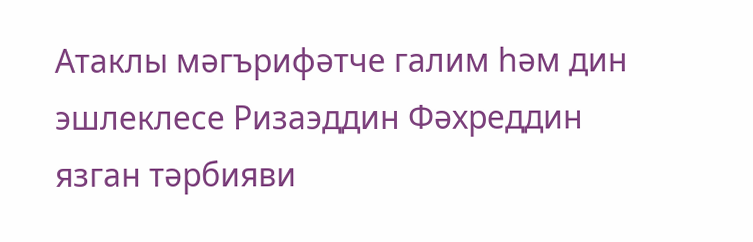Атаклы мәгърифәтче галим һәм дин эшлеклесе Ризаэддин Фәхреддин язган тәрбияви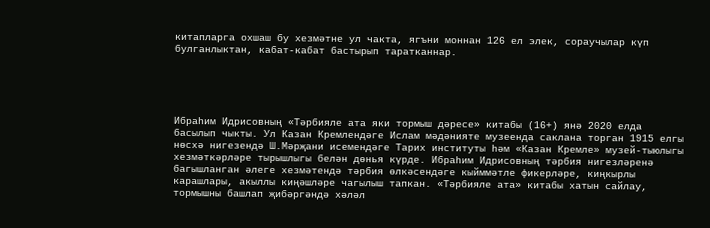китапларга охшаш бу хезмәтне ул чакта, ягъни моннан 126 ел элек, сораучылар күп булганлыктан, кабат-кабат бастырып таратканнар.





Ибраһим Идрисовның «Тәрбияле ата яки тормыш дәресе» китабы (16+) янә 2020 елда басылып чыкты. Ул Казан Кремлендәге Ислам мәдәнияте музеенда саклана торган 1915 елгы нөсхә нигезендә Ш.Мәрҗани исемендәге Тарих институты һәм «Казан Кремле» музей-тыюлыгы хезмәткәрләре тырышлыгы белән дөнья күрде. Ибраһим Идрисовның тәрбия нигезләренә багышланган әлеге хезмәтендә тәрбия өлкәсендәге кыйммәтле фикерләре, киңкырлы карашлары, акыллы киңәшләре чагылыш тапкан. «Тәрбияле ата» китабы хатын сайлау, тормышны башлап җибәргәндә хәләл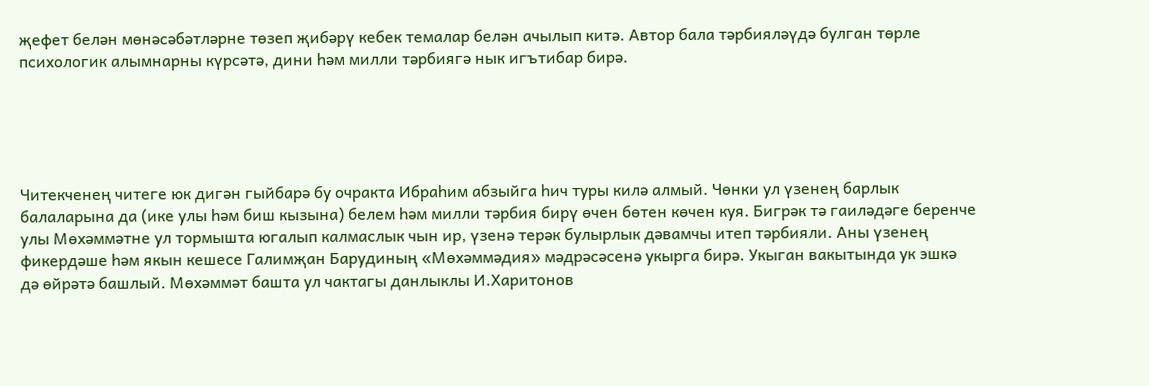җефет белән мөнәсәбәтләрне төзеп җибәрү кебек темалар белән ачылып китә. Автор бала тәрбияләүдә булган төрле психологик алымнарны күрсәтә, дини һәм милли тәрбиягә нык игътибар бирә.





Читекченең читеге юк дигән гыйбарә бу очракта Ибраһим абзыйга һич туры килә алмый. Чөнки ул үзенең барлык балаларына да (ике улы һәм биш кызына) белем һәм милли тәрбия бирү өчен бөтен көчен куя. Бигрәк тә гаиләдәге беренче улы Мөхәммәтне ул тормышта югалып калмаслык чын ир, үзенә терәк булырлык дәвамчы итеп тәрбияли. Аны үзенең фикердәше һәм якын кешесе Галимҗан Барудиның «Мөхәммәдия» мәдрәсәсенә укырга бирә. Укыган вакытында ук эшкә дә өйрәтә башлый. Мөхәммәт башта ул чактагы данлыклы И.Харитонов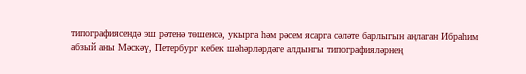типографиясендә эш рәтенә төшенсә, укырга һәм рәсем ясарга сәләте барлыгын аңлаган Ибраһим абзый аны Мәскәү, Петербург кебек шәһәрләрдәге алдынгы типографияләрнең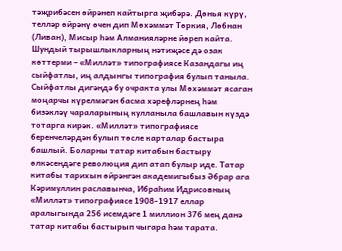тәҗрибәсен өйрәнеп кайтырга җибәрә. Дөнья күрү, телләр өйрәнү өчен дип Мөхәммәт Төркия, Лөбнан (Ливан), Мисыр һәм Алманияләрне йөреп кайта. Шундый тырышлыкларның нәтиҗәсе дә озак көттерми – «Милләт» типографиясе Казандагы иң сыйфатлы, иң алдынгы типография булып таныла. Сыйфатлы дигәндә бу очракта улы Мөхәммәт ясаган моңарчы күрелмәгән басма хәрефләрнең һәм бизәкләү чараларының кулланыла башлавын күздә тотарга кирәк. «Милләт» типографиясе беренчеләрдән булып төсле карталар бастыра башлый. Боларны татар китабын бастыру өлкәсендәге революция дип атап булыр иде. Татар китабы тарихын өйрәнгән академигыбыз Әбрар ага Кәримуллин раславынча, Ибраһим Идрисовның «Милләт» типографиясе 1908-1917 еллар аралыгында 256 исемдәге 1 миллион 376 мең данә татар китабы бастырып чыгара һәм тарата.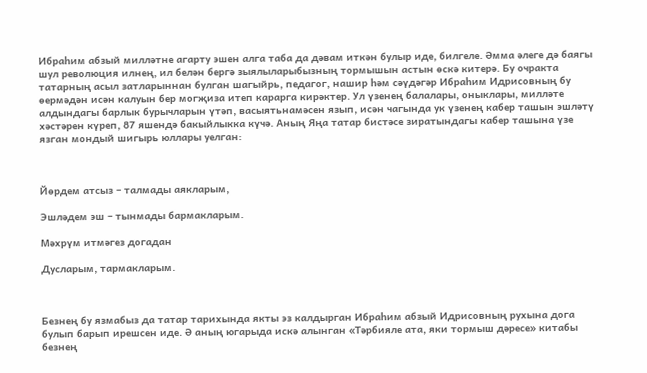Ибраһим абзый милләтне агарту эшен алга таба да дәвам иткән булыр иде, билгеле. Әмма әлеге дә баягы шул революция илнең, ил белән бергә зыялыларыбызның тормышын астын өскә китерә. Бу очракта татарның асыл затларыннан булган шагыйрь, педагог, нашир һәм сәүдәгәр Ибраһим Идрисовның бу өермәдән исән калуын бер могҗиза итеп карарга кирәктер. Ул үзенең балалары, оныклары, милләте алдындагы барлык бурычларын үтәп, васыятьнамәсен язып, исән чагында ук үзенең кабер ташын эшләтү хәстәрен күреп, 87 яшендә бакыйлыкка күчә. Аның Яңа татар бистәсе зиратындагы кабер ташына үзе язган мондый шигырь юллары уелган:



Йөрдем атсыз – талмады аякларым,

Эшләдем эш – тынмады бармакларым.

Мәхрүм итмәгез догадан

Дусларым, тармакларым.



Безнең бу язмабыз да татар тарихында якты эз калдырган Ибраһим абзый Идрисовның рухына дога булып барып ирешсен иде. Ә аның югарыда искә алынган «Тәрбияле ата, яки тормыш дәресе» китабы безнең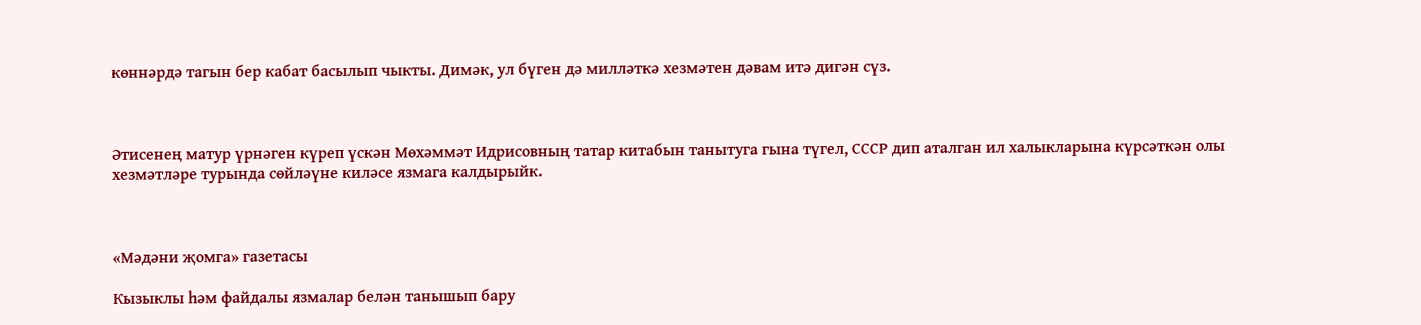көннәрдә тагын бер кабат басылып чыкты. Димәк, ул бүген дә милләткә хезмәтен дәвам итә дигән сүз.



Әтисенең матур үрнәген күреп үскән Мөхәммәт Идрисовның татар китабын танытуга гына түгел, СССР дип аталган ил халыкларына күрсәткән олы хезмәтләре турында сөйләүне киләсе язмага калдырыйк.



«Мәдәни җомга» газетасы

Кызыклы һәм файдалы язмалар белән танышып бару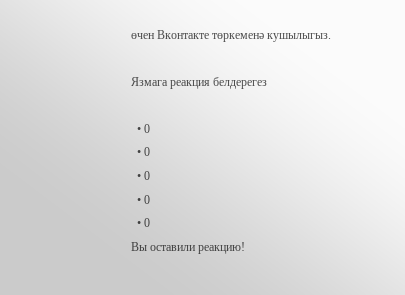өчен Вконтакте төркеменә кушылыгыз.

Язмага реакция белдерегез

  • 0
  • 0
  • 0
  • 0
  • 0
Вы оставили реакцию!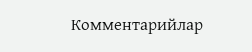Комментарийлар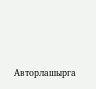Авторлашырга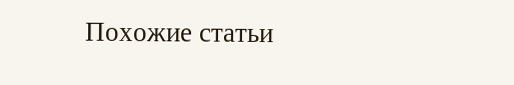Похожие статьи